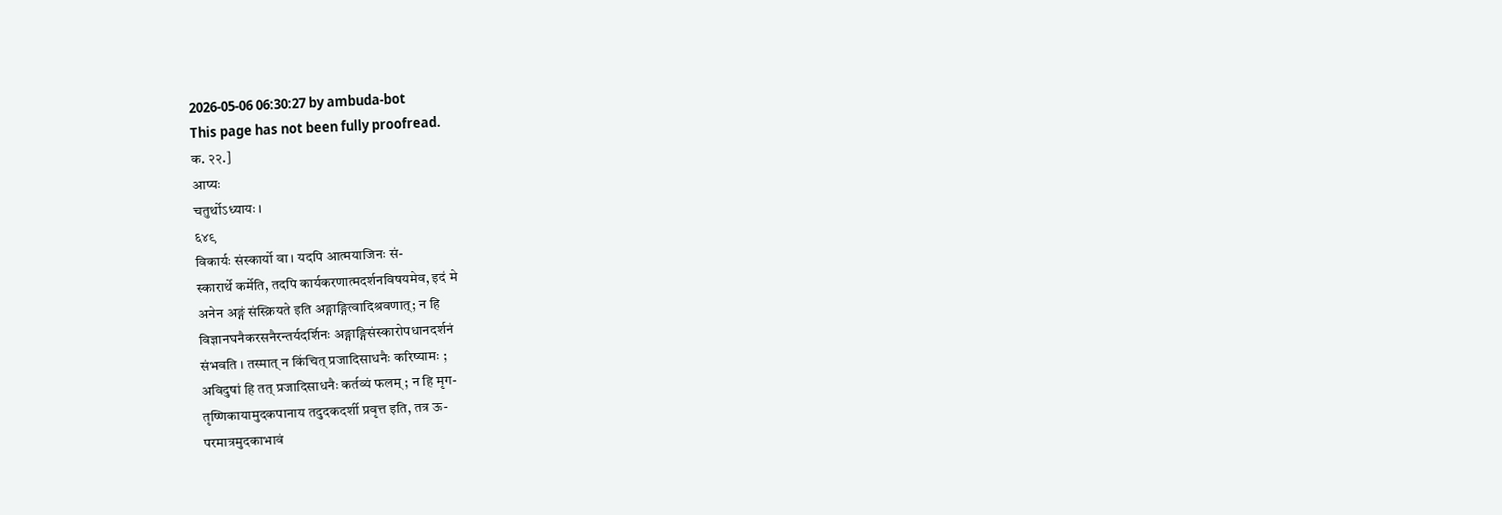2026-05-06 06:30:27 by ambuda-bot
This page has not been fully proofread.
क. २२.]
आप्यः
चतुर्थोऽध्यायः ।
६४९
विकार्यः संस्कार्यो वा । यदपि आत्मयाजिनः सं-
स्कारार्थे कर्मेति, तदपि कार्यकरणात्मदर्शनविषयमेव, इदं मे
अनेन अङ्गं संस्क्रियते इति अङ्गाङ्गित्वादिश्रवणात्; न हि
विज्ञानघनैकरसनैरन्तर्यदर्शिनः अङ्गाङ्गिसंस्कारोपधानदर्शनं
संभवति । तस्मात् न किंचित् प्रजादिसाधनैः करिष्यामः ;
अविदुषां हि तत् प्रजादिसाधनैः कर्तव्यं फलम् ; न हि मृग-
तृष्णिकायामुदकपानाय तदुदकदर्शी प्रवृत्त इति, तत्र ऊ-
परमात्रमुदकाभावं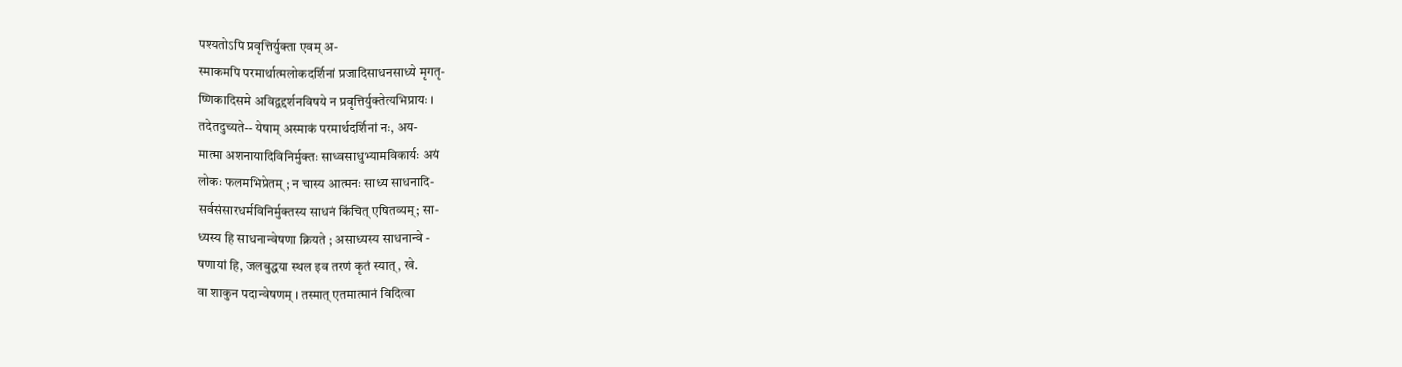पश्यतोऽपि प्रवृत्तिर्युक्ता एवम् अ-
स्माकमपि परमार्थात्मलोकदर्शिनां प्रजादिसाधनसाध्ये मृगतृ-
ष्णिकादिसमे अविद्वद्दर्शनविषये न प्रवृत्तिर्युक्तेत्यभिप्रायः ।
तदेतदुच्यते-- येषाम् अस्माकं परमार्थदर्शिनां नः, अय-
मात्मा अशनायादिविनिर्मुक्तः साध्वसाधुभ्यामविकार्यः अयं
लोकः फलमभिप्रेतम् ; न चास्य आत्मनः साध्य साधनादि-
सर्वसंसारधर्मविनिर्मुक्तस्य साधनं किंचित् एषितव्यम्; सा-
ध्यस्य हि साधनान्वेषणा क्रियते ; असाध्यस्य साधनान्वे -
षणायां हि, जलबुद्धया स्थल इव तरणं कृतं स्यात्, खे.
वा शाकुन पदान्वेषणम् । तस्मात् एतमात्मानं विदित्वा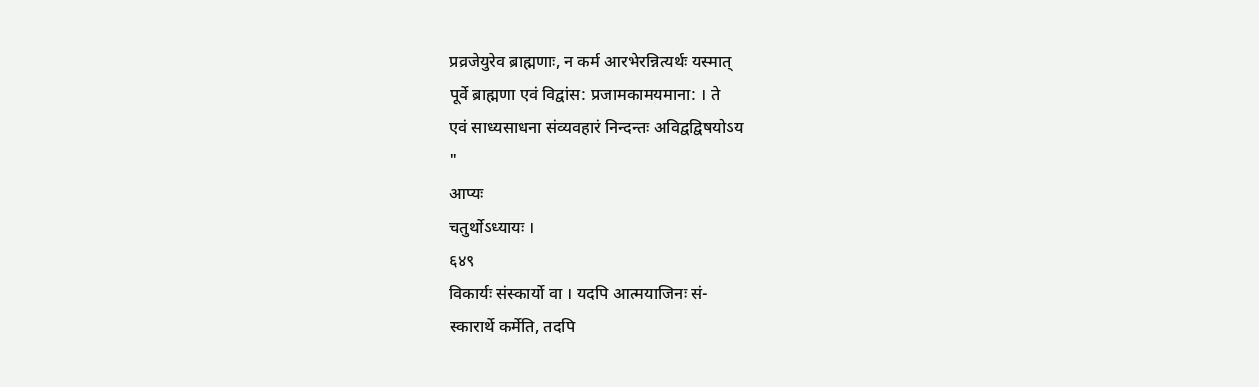प्रव्रजेयुरेव ब्राह्मणाः, न कर्म आरभेरन्नित्यर्थः यस्मात्
पूर्वे ब्राह्मणा एवं विद्वांस: प्रजामकामयमाना: । ते
एवं साध्यसाधना संव्यवहारं निन्दन्तः अविद्वद्विषयोऽय
"
आप्यः
चतुर्थोऽध्यायः ।
६४९
विकार्यः संस्कार्यो वा । यदपि आत्मयाजिनः सं-
स्कारार्थे कर्मेति, तदपि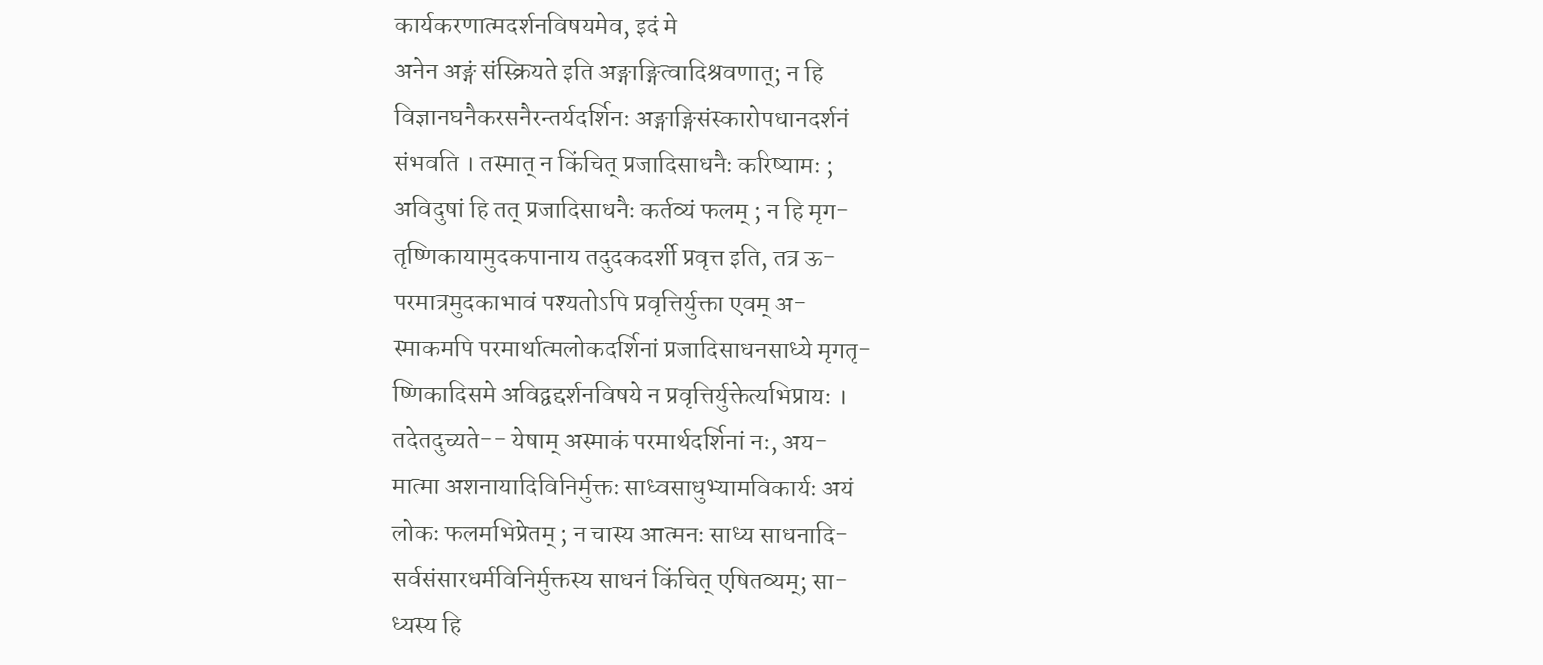कार्यकरणात्मदर्शनविषयमेव, इदं मे
अनेन अङ्गं संस्क्रियते इति अङ्गाङ्गित्वादिश्रवणात्; न हि
विज्ञानघनैकरसनैरन्तर्यदर्शिनः अङ्गाङ्गिसंस्कारोपधानदर्शनं
संभवति । तस्मात् न किंचित् प्रजादिसाधनैः करिष्यामः ;
अविदुषां हि तत् प्रजादिसाधनैः कर्तव्यं फलम् ; न हि मृग-
तृष्णिकायामुदकपानाय तदुदकदर्शी प्रवृत्त इति, तत्र ऊ-
परमात्रमुदकाभावं पश्यतोऽपि प्रवृत्तिर्युक्ता एवम् अ-
स्माकमपि परमार्थात्मलोकदर्शिनां प्रजादिसाधनसाध्ये मृगतृ-
ष्णिकादिसमे अविद्वद्दर्शनविषये न प्रवृत्तिर्युक्तेत्यभिप्रायः ।
तदेतदुच्यते-- येषाम् अस्माकं परमार्थदर्शिनां नः, अय-
मात्मा अशनायादिविनिर्मुक्तः साध्वसाधुभ्यामविकार्यः अयं
लोकः फलमभिप्रेतम् ; न चास्य आत्मनः साध्य साधनादि-
सर्वसंसारधर्मविनिर्मुक्तस्य साधनं किंचित् एषितव्यम्; सा-
ध्यस्य हि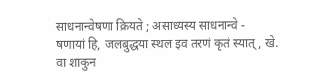साधनान्वेषणा क्रियते ; असाध्यस्य साधनान्वे -
षणायां हि, जलबुद्धया स्थल इव तरणं कृतं स्यात्, खे.
वा शाकुन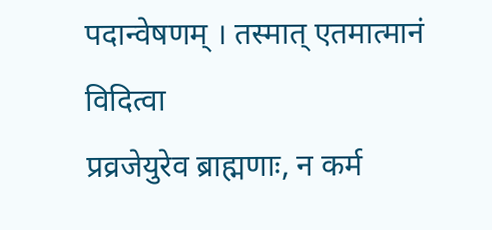पदान्वेषणम् । तस्मात् एतमात्मानं विदित्वा
प्रव्रजेयुरेव ब्राह्मणाः, न कर्म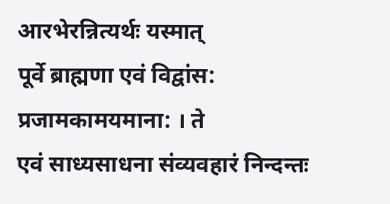आरभेरन्नित्यर्थः यस्मात्
पूर्वे ब्राह्मणा एवं विद्वांस: प्रजामकामयमाना: । ते
एवं साध्यसाधना संव्यवहारं निन्दन्तः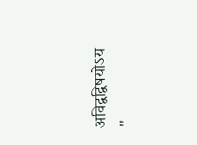अविद्वद्विषयोऽय
"